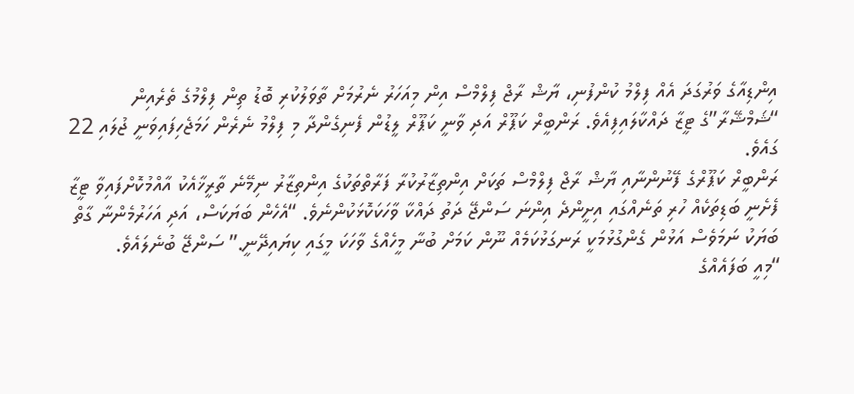އިންޑިއާގެ ވަރުގަދަ އެއް ފިލްމު ކުންފުނި، ޔާޝް ރާޖް ފިލްމްސް އިން މިއަހަރު ނެރުމަށް ތާވަލުކުރި ބޮޑު ތިން ފިލްމުގެ ތެރެއިން “ޝަމްޝޭރާ”ގެ ޓީޒާ ދައްކާލައިފިއެވެ. ރަންބީރް ކަޕޫރް އަދި ވާނީ ކަޕޫރް ލީޑުން ފެނިގެންދާ މި ފިލްމު ނެރެން ހަމަޖެހިފައިވަނީ ޖުލައި 22 ގައެވެ.
ރަންބީރް ކަޕޫރްގެ ފޭނުންނާއި ޔާޝް ރާޖް ފިލްމްސް ތަކަށް އިންތިޒާރުކުރާ ފަރާތްތަކުގެ އިންތިޒާރު ނިމޭނެ ތާރީޚާއެކު އާއްމުކޮށްފައިވާ ޓީޒާ ފެށެނީ ބަޑިތަކެއް ހުރި ތަނެއްގައި އިށީންދެ އިންނަ ސަންޖޭ ދަތު ދައްކާ ވާހަކަކޮޅަކުންނެވެ. “އެހެން ބަޔަކަސް، އަދި އަހަރުމެންނާ ގާތް ބަޔަކު ނަމަވެސް އަޅުން ގެންގުޅުމަކީ ރަނގަޅުކަމެއް ނޫން ކަމަށް ބުނާ މީހެއްގެ ވާހަކަ މީގައި ކިޔައިދޭނީ.” ސަންޖޭ ބުނެލައެވެ.
“މިއީ ބަފައެއްގެ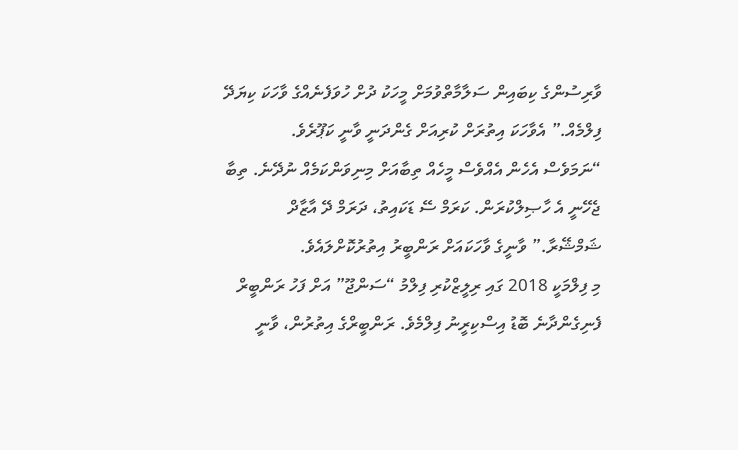ވާރިސުންގެ ކިބައިން ސަލާމާތްވުމަށް މީހަކު ދުށް ހުވަފެނެއްގެ ވާހަކަ ކިޔަދޭ ފިލްމެއް.” އެވާހަކަ އިތުރަށް ކުރިއަށް ގެންދަނީ ވާނީ ކަޕޫރެވެ.
“ނަމަވެސް އެހެން އެއްވެސް މީހެއް ތިބާއަށް މިނިވަންކަމެއް ނުދޭނެ. ތިބާ ޖެހޭނީ އެ ހާޞިލްކުރަން. ކަރަމް ސޭ ޑަކައިތު، ދަރަމް ދޭ އާޒާދް ޝަމްޝޭރާ.” ވާނީގެ ވާހަކައަށް ރަންބީރު އިތުރުކޮށްލައެވެ.
މި ފިލްމަކީ 2018 ގައި ރިލީޒްކުރި ފިލްމު “ސަންޖޫ” އަށް ފަހު ރަންބީރް ފެނިގެންދާނެ ބޮޑު އިސްކިރީނު ފިލްމެވެ. ރަންބީރްގެ އިތުރުން، ވާނީ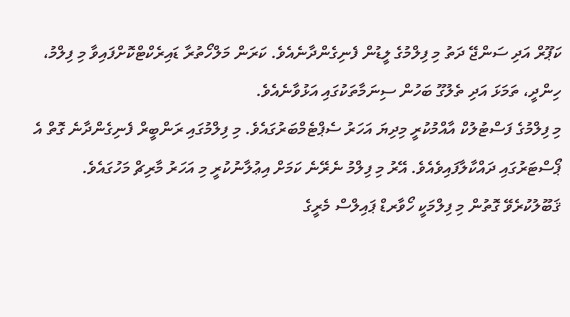ކަޕޫރް އަދި ސަންޖޭ ދަތު މި ފިލްމުގެ ލީޑުން ފެނިގެންދާނެއެވެ. ކަރަން މަލްހޯތުރާ ޑައިރެކްޓްކޮށްފައިވާ މި ފިލްމު، ހިންދީ، ތަމަޅަ އަދި ތެލުގޫ ބަހުން ސިނަމާތަކުގައި އަޅުވާނެއެވެ.
މި ފިލްމުގެ ފަސްޓުލުކް އާއްމުކުރީ މިދިޔަ އަހަރު ސެޕްޓެމްބަރުގައެވެ. މި ފިލްމުގައި ރަންބީރް ފެނިގެންދާނެ ގޮތް އެ ޕޯސްޓަރުގައި ދައްކާލާފައިވެއެވެ. އޭރު މި ފިލްމު ނެރޭނެ ކަމަށް އިޢުލާނުކުރީ މި އަހަރު މާރިޗް މަހުގައެވެ.
ޤަބޫލުކުރެވޭ ގޮތުން މި ފިލްމަކީ ހޯވާރޑް ޕައިލްސް މެރީގެ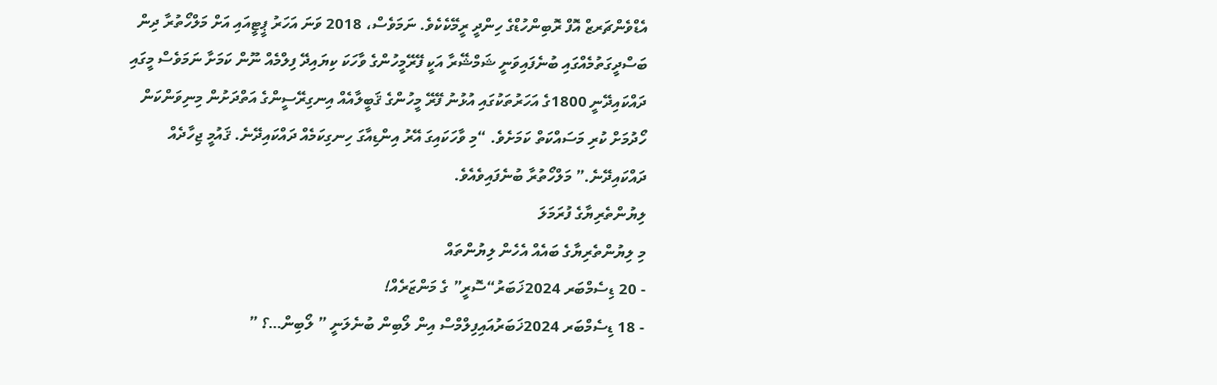އެޑްވެންޗަރޒް އޮފް ރޮބިންހުޑްގެ ހިންދީ ރީމޭކެކެވެ. ނަމަވެސް، 2018 ވަނަ އަހަރު ޕީޓީއައި އަށް މަލްހޯތުރާ ދިން ބަސްދީގަތުމެއްގައި ބުނެފައިވަނީ ޝަމްޝޭރާ އަކީ ފޭރޭމީހުންގެ ވާހަކަ ކިޔައިދޭ ފިލްމެއް ނޫން ކަމަށާ ނަމަވެސް މީގައި ދައްކައިދޭނީ 1800ގެ އަހަރުތަކުގައި އުޅުނު ފޭރޭ މީހުންގެ ޤަބީލާއެއް އިނގިރޭސީންގެ އަތްދަށުން މިނިވަންކަން ހޯދުމަށް ކުރި މަސައްކަތް ކަމަށެވެ. “މި ވާހަކައިގަ އޭރު އިންޑިއާގަ ހިނގިކަމެއް ދައްކައިދޭނެ. ޤައުމީ ޖިހާދެއް ދައްކައިދޭނެ.” މަލްހޯތުރާ ބުނެފައިވެއެވެ.
ލިޔުންތެރިޔާގެ ފުރަމަލަ
މި ލިޔުންތެރިޔާގެ ބައެއް އެހެން ލިޔުންތައް
- 20 ޑިސެމްބަރ 2024ޚަބަރު“ސޮރީ” ގެ މަންޒަރެއް!
- 18 ޑިސެމްބަރ 2024ޚަބަރުއައިފިލްމްސް އިން ލޯބިން ބުނެލަނީ ” ލޯބިން…؟ ”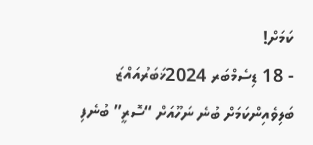ކަމަށް!
- 18 ޑިސެމްބަރ 2024ޚަބަރުއައްޒަ ބަލިވެއިންކަމަށް ބުނެ ނަހޫއަށް “ސޮރީ” ބުނެފި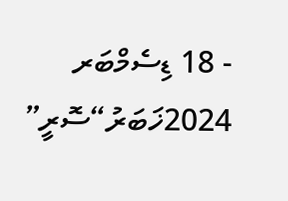- 18 ޑިސެމްބަރ 2024ޚަބަރު“ސޮރީ”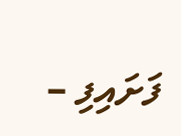ފަށައިފި –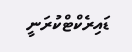ޑައިރެކްޓްކުރަނީ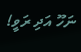ނަހޫ އަދި ރަވީ!